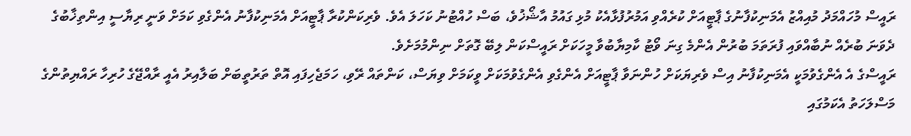ރައީސް މުހައްމަދު މުއިއްޒު އެމަނިކުފާނުގެ ޕާޓީއަށް ކުރެއްވި އަމުރުފުޅާއެކު މުޅި ގައުމު އާޝޯޚުވެ، ބަސް ހުއްޓުނު ކަހަލަ އެވެ. ވެރިކަންކުރާ ޕާޓީއަށް އެމަނިކުފާނު އެންގެވި ކަމަށް ވަނީ ރިޔާސީ އިންތިޚާބުގެ ދެވަނަ ބުރެއް ނުބާއްވައި ފުރަތަމަ ބުރުން އެންމެ ގިނަ ވޯޓު ކާމިޔާބުވާ މީހަކަށް ރައީސްކަން ލިބޭ ގޮތަށް ނިންމުމަށެވެ.
ރައީސްގެ އެ އެންގެވުމަކީ އެމަނިކުފާނު އިސް ވެރިޔަކަށް ހުންނަވާ ޕާޓީއަށް އެންގެވި އެންގެވުމަކަށް ވީކަމަށް ވިޔަސް، ކަންތައް ރޭވި، ހަމަޖެހިފައި އޮތް ތަރުތީބަށް ބަލާއިރު އެއީ ރާއްޖޭގެ ހުރިހާ ރައްޔިތުންގެ މަސްލަހަތު އެކަމުގައި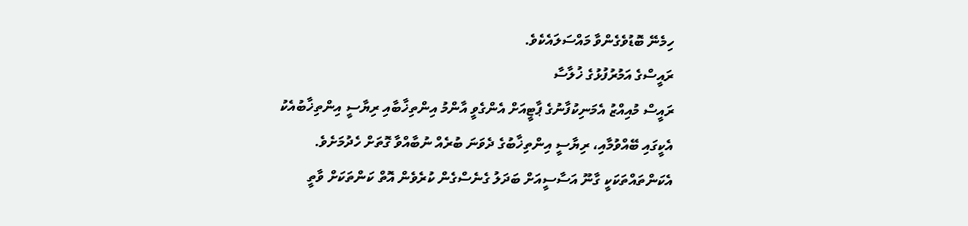ހިމެނޭ ބޮޑުވެގެންވާ މައްސަލައެކެވެ.
ރައީސްގެ އަމުރުފުޅުގެ ޚުލާސާ
ރައީސް މުއިއްޒު އެމަނިކުފާނުގެ ޕާޓީއަށް އެންގެވީ އާންމު އިންތިޚާބާއި ރިޔާސީ އިންތިޚާބުއެކު އެކީގައި ބޭއްވުމާއި، ރިޔާސީ އިންތިޚާބުގެ ދެވަނަ ބުރެއް ނުބާއްވާ ގޮތަށް ހެދުމަށެވެ. އެކަންތައްތަކަކީ ގާނޫ އަސާސީއަށް ބަދަލު ގެނެސްގެން ކުރެވެން އޮތް ކަންތަކަށް ވާތީ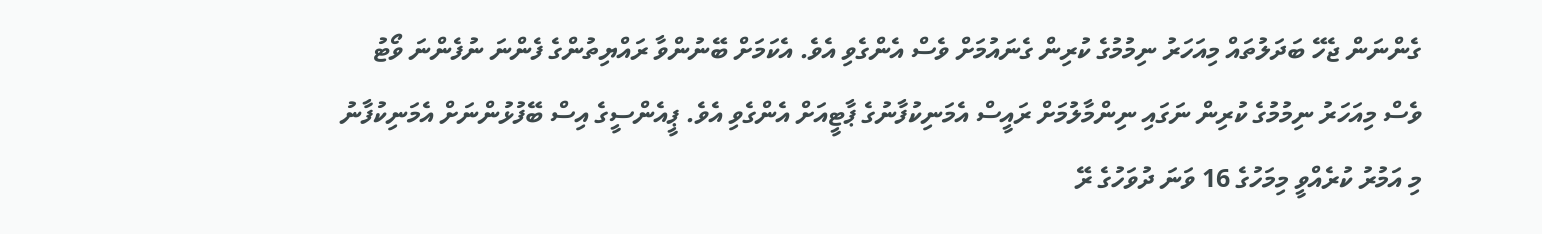ގެންނަން ޖެހޭ ބަދަލުތައް މިއަހަރު ނިމުމުގެ ކުރިން ގެނައުމަށް ވެސް އެންގެވި އެވެ. އެކަމަށް ބޭނުންވާ ރައްޔިތުންގެ ފެންނަ ނުފެންނަ ވޯޓު ވެސް މިއަހަރު ނިމުމުގެ ކުރިން ނަގައި ނިންމާލުމަށް ރައީސް އެމަނިކުފާނުގެ ޕާޓީއަށް އެންގެވި އެވެ. ޕީއެންސީގެ އިސް ބޭފުޅުންނަށް އެމަނިކުފާނު މި އަމުރު ކުރެއްވީ މިމަހުގެ 16 ވަނަ ދުވަހުގެ ރޭ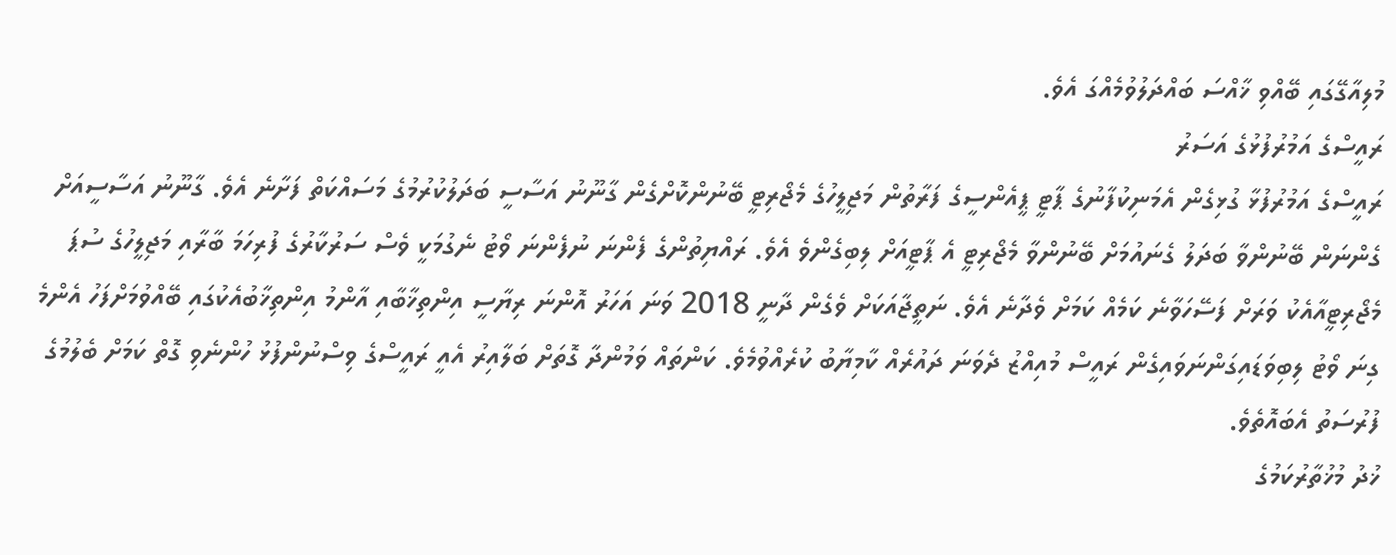މުލިއާގޭގައި ބޭއްވި ޚާއްސަ ބައްދަލުވުމެއްގަ އެވެ.
ރައީސްގެ އަމުރުފުޅުގެ އަސަރު
ރައީސްގެ އަމުރުފުޅާ ގުޅިގެން އެމަނިކުފާނުގެ ޕާޓީ ޕީއެންސީގެ ފަރާތުން މަޖިލީހުގެ މެޖޯރިޓީ ބޭނުންކޮށްގެން ގާނޫނު އަސާސީ ބަދަލުކުރުމުގެ މަސައްކަތް ފަށާނެ އެވެ. ގާނޫނު އަސާސީއަށް ގެންނަން ބޭނުންވާ ބަދަލު ގެނައުމަށް ބޭނުންވާ މެޖޯރިޓީ އެ ޕާޓީއަށް ލިބިގެންވެ އެވެ. ރައްޔިތުންގެ ފެންނަ ނުފެންނަ ވޯޓު ނެގުމަކީ ވެސް ސަރުކާރުގެ ފުރިހަމަ ބާރާއި މަޖިލީހުގެ ސުޕަ މެޖޯރިޓީއާއެކު ވަރަށް ފަސޭހަވާނެ ކަމެއް ކަމަށް ވެދާނެ އެވެ. ނަތީޖާއަކަށް ވެގެން ދާނީ 2018 ވަނަ އަހަރު އޮންނަ ރިޔާސީ އިންތިޚާބާއި އާންމު އިންތިޚާބުއެކުގައި ބޭއްވުމަށްފަހު އެންމެ ގިނަ ވޯޓު ލިބިވަޑައިގަންނަވައިގެން ރައީސް މުއިއްޒު ދެވަނަ ދައުރެއް ކާމިޔާބު ކުރެއްވުމެވެ. ކަންތައް ވަމުންދާ ގޮތަށް ބަލާއިރު އެއީ ރައީސްގެ ވިސްނުންފުޅު ހުންނެވި ގޮތް ކަމަށް ބެލުމުގެ ފުރުސަތު އެބައޮތެވެ.
ޚުދު މުޚުތާރުކަމުގެ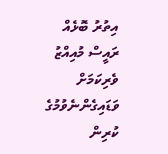އިތުރު ބޮޅެއް
ރައީސް މުއިއްޒު ވެރިކަމަށް ވަޑައިގެންނެވުމުގެ ކުރިން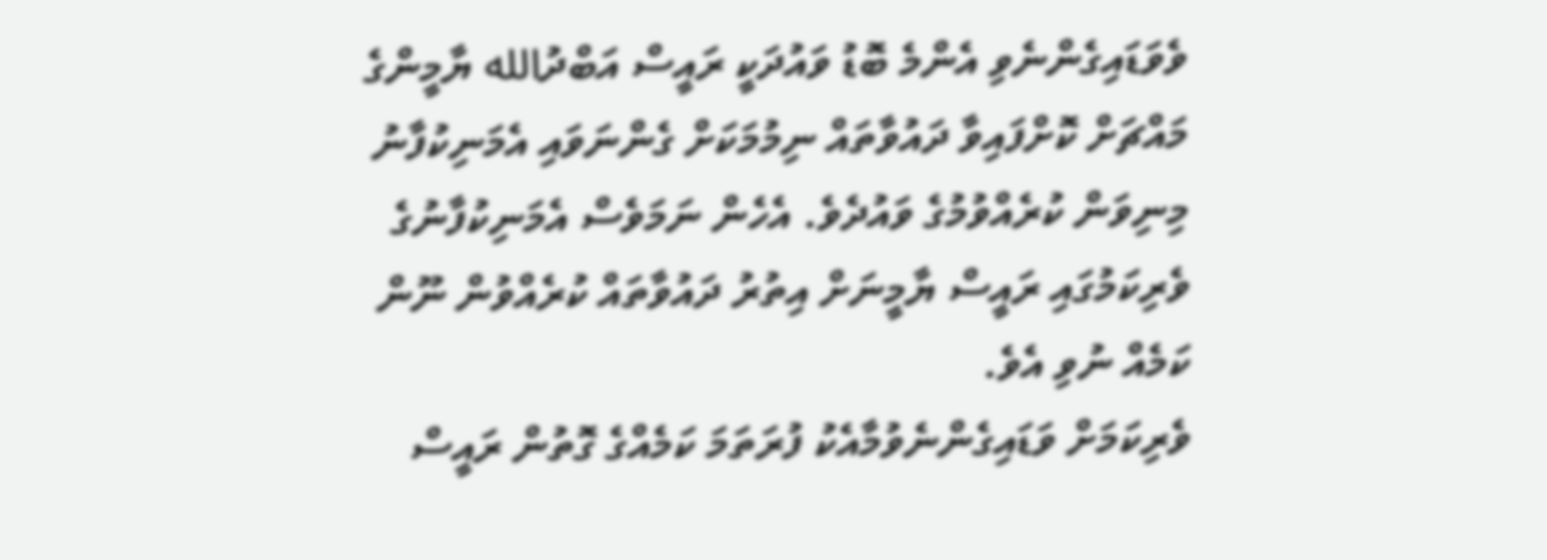ވެވަޑައިގެންނެވި އެންމެ ބޮޑު ވައުދަކީ ރައީސް އަބްދުالله ޔާމީންގެ މައްޗަށް ކޮށްފައިވާ ދައުވާތައް ނިމުމަކަށް ގެންނަވައި އެމަނިކުފާނު މިނިވަން ކުރެއްވުމުގެ ވައުދެވެ. އެހެން ނަމަވެސް އެމަނިކުފާނުގެ ވެރިކަމުގައި ރައީސް ޔާމީނަށް އިތުރު ދައުވާތައް ކުރެއްވުން ނޫން ކަމެއް ނުވި އެވެ.
ވެރިކަމަށް ވަޑައިގެންނެވުމާއެކު ފުރަތަމަ ކަމެއްގެ ގޮތުން ރައީސް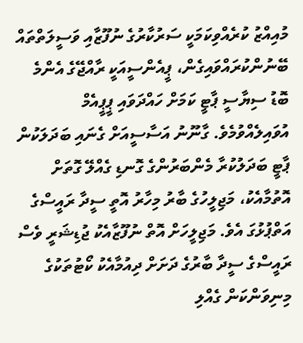މުއިއްޒު ކުރެއްވިކަމަކީ ސަރުކާރުގެ ނުފޫޒާއި ވަސީލަތްތައް ބޭނުންކުރައްވައިގެން، ޕީއެންސީއަކީ ރާއްޖޭގެ އެންމެ ބޮޑު ސިޔާސީ ޕާޓީ ކަމަށް ހައްދަވައި ޕީޕީއެމް އުވައިލެއްވުމެވެ. ގާނޫނު އަސާސީއަށް ގެނައި ބަދަލަކުން ޕާޓީ ބަދަލުކުރާ މެންބަރުންގެ ގޮނޑި ގެއްލޭ ގޮތަށް އޮތުމާއެކު، މަޖިލީހުގެ ބާރު މިހާރު އޮތީ ސީދާ ރައީސްގެ އަތްޕުޅުގަ އެވެ. މަޖިލީހަށް އޮތް ނުފޫޒާއެކު ޖުޑިޝަރީ ވެސް ރައީސްގެ ސީދާ ބާރުގެ ދަށަށް ދިއުމާއެކު ކޯޓުތަކުގެ މިނިވަންކަން ގެއްލި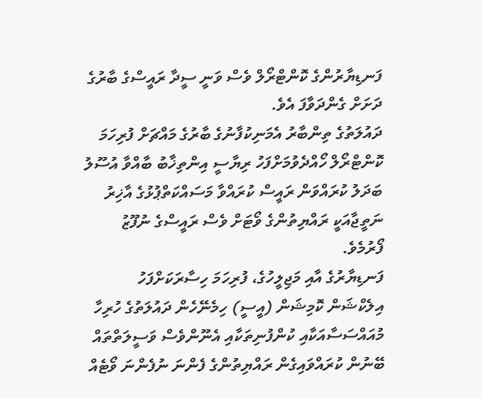ފަނޑިޔާރުންގެ ކޮންޓްރޯލް ވެސް ވަނީ ސީދާ ރައީސްގެ ބާރުގެ ދަށަށް ގެންދަވާފަ އެވެ.
ދައުލަތުގެ ތިންބާރު އެމަނިކުފާނުގެ ބާރުގެ މައްޗަށް ފުރިހަމަ ކޮންޓްރޯލް ހޯއްދެވުމަށްފަހު ރިޔާސީ އިންތިޚާބު ބާއްވާ އުސޫލު ބަދަލު ކުރައްވަން ރައީސް ކުރައްވާ މަސައްކަތްޕުޅުގެ އާޚިރު ނަތީޖާއަކީ ރައްޔިތުންގެ ވޯޓަށް ވެސް ރައީސްގެ ނުފޫޒު ފޯރުމެވެ.
ފަނޑިޔާރުގެ އާއި މަޖިލީހުގެ، ފުރިހަމަ ހިސާރަކަށްފަހު އިލެކްޝަން ކޮމިޝަން (އީސީ) ހިމެނޭހެން ދައުލަތުގެ ހުރިހާ މުއައްސަސާއަކާއި ކުންފުނިތަކާއި އެނޫންވެސް ވަސީލަތްތައް ބޭނުން ކުރައްވައިގެން ރައްޔިތުންގެ ފެންނަ ނުފެންނަ ވޯޓެއް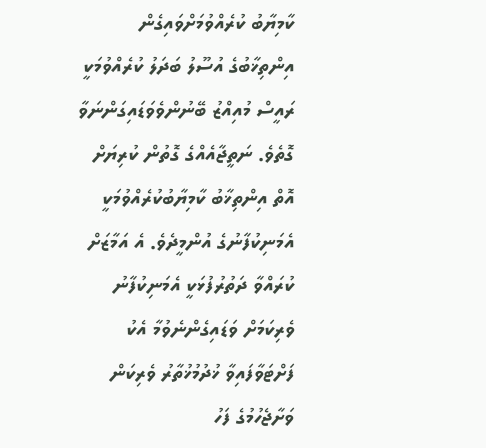ކާމިޔާބު ކުރެއްވުމަށްވައިގެން އިންތިޚާބުގެ އުސޫލު ބަދަލު ކުރެއްވުމަކީ ރައީސް މުއިއްޒު ބޭނުންވެވަޑައިގަންނަވާ ގޮތެވެ. ނަތީޖާއެއްގެ ގޮތުން ކުރިޔަށް އޮތް އިންތިޚާބު ކާމިޔާބުކުރެއްވުމަކީ އެމަނިކުފާނުގެ އުންމީދެވެ. އެ އަމާޒަށް ކުރައްވާ ދަތުރުފުޅަކީ އެމަނިކުފާނު ވެރިކަމަށް ވަޑައިގެންނެވުމާ އެކު ފަށްޓަވާފައިވާ ޚުދުމުޚުތާރު ވެރިކަން ވަށާޖެހުމުގެ ފަހު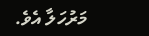މަރުހަލާ އެވެ.